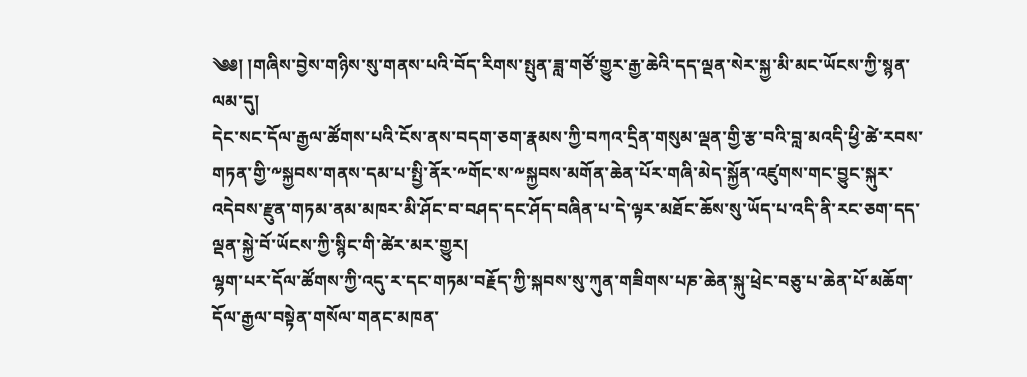༄༅། །གཞིས་བྱེས་གཉིས་སུ་གནས་པའི་བོད་རིགས་སྤུན་ཟླ་གཙོ་གྱུར་རྒྱ་ཆེའི་དད་ལྡན་སེར་སྐྱ་མི་མང་ཡོངས་ཀྱི་སྙན་ལམ་དུ།
དེང་སང་དོལ་རྒྱལ་ཚོགས་པའི་ངོས་ནས་བདག་ཅག་རྣམས་ཀྱི་བཀའ་དྲིན་གསུམ་ལྡན་གྱི་རྩ་བའི་བླ་མའདི་ཕྱི་ཚེ་རབས་གཏན་གྱི་༸སྐྱབས་གནས་དམ་པ་སྤྱི་ནོར་༸གོང་ས་༸སྐྱབས་མགོན་ཆེན་པོར་གཞི་མེད་སྐྱོན་འཛུགས་གང་བྱུང་སྐུར་འདེབས་རྫུན་གཏམ་ནམ་མཁར་མི་ཤོང་བ་བཤད་དང་ཤོད་བཞིན་པ་དེ་ལྟར་མཐོང་ཆོས་སུ་ཡོད་པ་འདི་ནི་རང་ཅག་དད་ལྡན་སྐྱེ་བོ་ཡོངས་ཀྱི་སྙིང་གི་ཚེར་མར་གྱུར།
ལྷག་པར་དོལ་ཚོགས་ཀྱི་འདུ་ར་དང་གཏམ་བརྗོད་ཀྱི་སྐབས་སུ་ཀུན་གཟིགས་པཎ་ཆེན་སྐུ་ཕྲེང་བཅུ་པ་ཆེན་པོ་མཆོག་དོལ་རྒྱལ་བསྟེན་གསོལ་གནང་མཁན་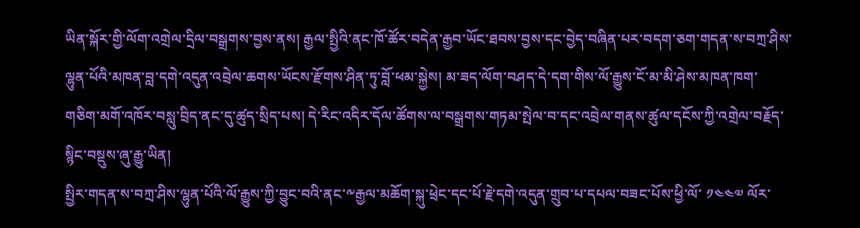ཡིན་སྐོར་གྱི་ལོག་འགྲེལ་དྲིལ་བསྒྲགས་བྱས་ནས། རྒྱལ་སྤྱིའི་ནང་ཁོ་ཚོར་བདེན་རྒྱབ་ཡོང་ཐབས་བྱས་དང་བྱེད་བཞིན་པར་བདག་ཅག་གདན་ས་བཀྲ་ཤིས་ལྷུན་པོའི་མཁན་བླ་དགེ་འདུན་འབྲེལ་ཆགས་ཡོངས་རྫོགས་ཤིན་ཏུ་བློ་ཕམ་སྐྱེས། མ་ཟད་ལོག་བཤད་དེ་དག་གིས་ལོ་རྒྱུས་ངོ་མ་མི་ཤེས་མཁན་ཁག་གཅིག་མགོ་འཁོར་བསླུ་བྲིད་ནང་དུ་ཚུད་སྲིད་པས། དེ་རིང་འདིར་དོལ་ཚོགས་ལ་བསྒྲགས་གཏམ་སྤེལ་བ་དང་འབྲེལ་གནས་ཚུལ་དངོས་ཀྱི་འགྲེལ་བརྗོད་སྙིང་བསྡུས་ཞུ་རྒྱུ་ཡིན།
སྤྱིར་གདན་ས་བཀྲ་ཤིས་ལྷུན་པོའི་ལོ་རྒྱུས་ཀྱི་བྱུང་བའི་ནང་༸རྒྱལ་མཆོག་སྐུ་ཕྲེང་དང་པོ་རྗེ་དགེ་འདུན་གྲུབ་པ་དཔལ་བཟང་པོས་ཕྱི་ལོ་ ༡༤༤༧ ལོར་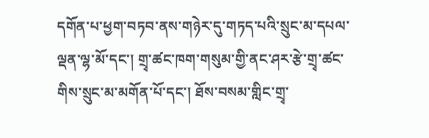དགོན་པ་ཕྱག་བཏབ་ནས་གཉེར་དུ་གཏད་པའི་སྲུང་མ་དཔལ་ལྡན་ལྷ་མོ་དང་། གྲྭ་ཚང་ཁག་གསུམ་གྱི་ནང་ཤར་རྩེ་གྲྭ་ཚང་གིས་སྲུང་མ་མགོན་པོ་དང་། ཐོས་བསམ་གླིང་གྲྭ་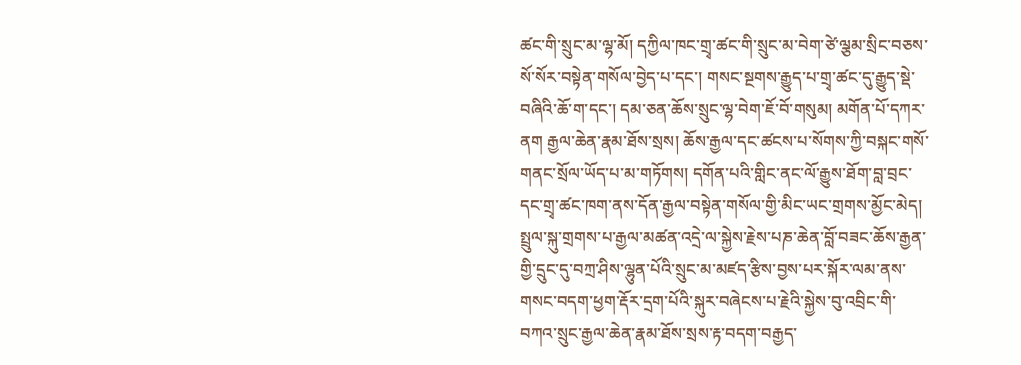ཚང་གི་སྲུང་མ་ལྷ་མོ། དཀྱིལ་ཁང་གྲྭ་ཚང་གི་སྲུང་མ་བེག་ཙེ་ལྕམ་སྲིང་བཅས་སོ་སོར་བསྟེན་གསོལ་བྱེད་པ་དང་། གསང་སྔགས་རྒྱུད་པ་གྲྭ་ཚང་དུ་རྒྱུད་སྡེ་བཞིའི་ཆོ་ག་དང་། དམ་ཅན་ཆོས་སྲུང་ལྷ་བེག་ཇོ་བོ་གསུམ། མགོན་པོ་དཀར་ནག རྒྱལ་ཆེན་རྣམ་ཐོས་སྲས། ཆོས་རྒྱལ་དང་ཚངས་པ་སོགས་ཀྱི་བསྐང་གསོ་གནང་སྲོལ་ཡོད་པ་མ་གཏོགས། དགོན་པའི་གླིང་ནང་ལོ་རྒྱུས་ཐོག་བླ་བྲང་དང་གྲྭ་ཚང་ཁག་ནས་དོན་རྒྱལ་བསྟེན་གསོལ་གྱི་མིང་ཡང་གྲགས་མྱོང་མེད། སྤྲུལ་སྐུ་གྲགས་པ་རྒྱལ་མཚན་འདྲེ་ལ་སྐྱེས་རྗེས་པཎ་ཆེན་བློ་བཟང་ཆོས་རྒྱན་གྱི་དྲུང་དུ་བཀྲ་ཤིས་ལྷུན་པོའི་སྲུང་མ་མཛད་རྩིས་བྱས་པར་སྐོར་ལམ་ནས་གསང་བདག་ཕྱག་རྡོར་དྲག་པོའི་སྐུར་བཞེངས་པ་རྗེའི་སྐྱེས་བུ་འབྲིང་གི་བཀའ་སྲུང་རྒྱལ་ཆེན་རྣམ་ཐོས་སྲས་རྟ་བདག་བརྒྱད་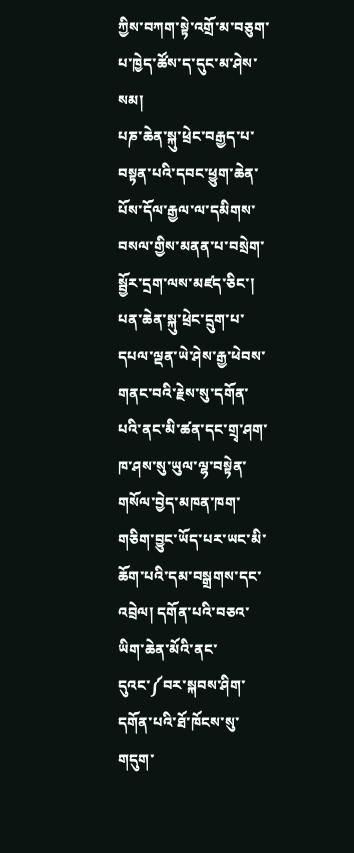ཀྱིས་བཀག་སྟེ་འགྲོ་མ་བཅུག་པ་ཁྱེད་ཚོས་ད་དུང་མ་ཤེས་སམ།
པཎ་ཆེན་སྐུ་ཕྲེང་བརྒྱད་པ་བསྟན་པའི་དབང་ཕྱུག་ཆེན་པོས་དོལ་རྒྱལ་ལ་དམིགས་བསལ་གྱིས་མནན་པ་བསྲེག་སྦྱོར་དྲག་ལས་མཛད་ཅིང་། པན་ཆེན་སྐུ་ཕྲེང་དྲུག་པ་དཔལ་ལྡན་ཡེ་ཤེས་རྒྱ་ཕེབས་གནང་བའི་རྗེས་སུ་དགོན་པའི་ནང་མི་ཚན་དང་གྲྭ་ཤག་ཁ་ཤས་སུ་ཡུལ་ལྷ་བསྟེན་གསོལ་བྱེད་མཁན་ཁག་གཅིག་བྱུང་ཡོད་པར་ཡང་མི་ཆོག་པའི་དམ་བསྒྲགས་དང་འབྲེལ། དགོན་པའི་བཅའ་ཡིག་ཆེན་མོའི་ནང་དུའང་༼བར་སྐབས་ཤིག་དགོན་པའི་ཐོ་ཁོངས་སུ་གདུག་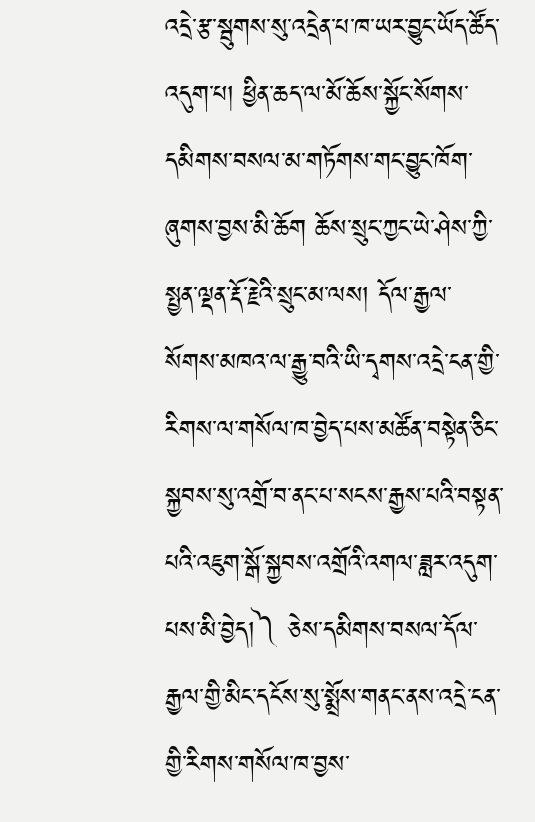འདྲེ་རྩ་སྦུགས་སུ་འདྲེན་པ་ཁ་ཡར་བྱུང་ཡོད་ཚོད་འདུག་པ། ཕྱིན་ཆད་ལ་མོ་ཆོས་སྐྱོང་སོགས་དམིགས་བསལ་མ་གཏོགས་གང་བྱུང་ཁོག་ཞུགས་བྱས་མི་ཆོག ཆོས་སྲུང་ཀྱང་ཡེ་ཤེས་ཀྱི་སྤྱན་ལྡན་རྡོ་རྗེའི་སྲུང་མ་ལས། དོལ་རྒྱལ་སོགས་མཁའ་ལ་རྒྱུ་བའི་ཡི་དྭགས་འདྲེ་ངན་གྱི་རིགས་ལ་གསོལ་ཁ་བྱེད་པས་མཚོན་བསྟེན་ཅིང་སྐྱབས་སུ་འགྲོ་བ་ནང་པ་སངས་རྒྱས་པའི་བསྟན་པའི་འཇུག་སྒོ་སྐྱབས་འགྲོའི་འགལ་ཟླར་འདུག་པས་མི་བྱེད།༽ ཅེས་དམིགས་བསལ་དོལ་རྒྱལ་གྱི་མིང་དངོས་སུ་སྨྲོས་གནང་ནས་འདྲེ་ངན་གྱི་རིགས་གསོལ་ཁ་བྱས་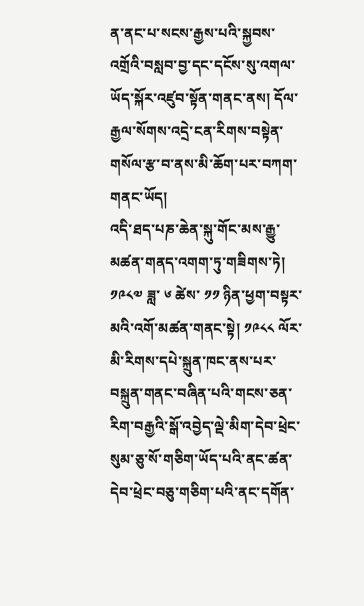ན་ནང་པ་སངས་རྒྱས་པའི་སྐྱབས་འགྲོའི་བསླབ་བྱ་དང་དངོས་སུ་འགལ་ཡོད་སྐོར་འཛུབ་སྟོན་གནང་ནས། དོལ་རྒྱལ་སོགས་འདྲེ་ངན་རིགས་བསྟེན་གསོལ་རྩ་བ་ནས་མི་ཆོག་པར་བཀག་གནང་ཡོད།
འདི་ཐད་པཎ་ཆེན་སྐུ་གོང་མས་རྒྱུ་མཚན་གནད་འགག་ཏུ་གཟིགས་ཏེ། ༡༩༨༧ ཟླ་ ༦ ཚེས་ ༡༡ ཉིན་ཕྱག་བསྟར་མའི་འགོ་མཚན་གནང་སྟེ། ༡༩༨༨ ལོར་མི་རིགས་དཔེ་སྐྲུན་ཁང་ནས་པར་བསྐྲུན་གནང་བཞིན་པའི་གངས་ཅན་རིག་བརྒྱའི་སྒོ་འབྱེད་ལྡེ་མིག་དེབ་ཕྲེང་སུམ་ཅུ་སོ་གཅིག་ཡོད་པའི་ནང་ཚན་དེབ་ཕྲེང་བཅུ་གཅིག་པའི་ནང་དགོན་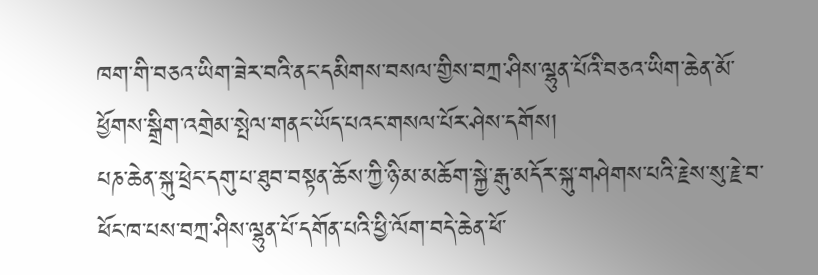ཁག་གི་བཅའ་ཡིག་ཟེར་བའི་ནང་དམིགས་བསལ་གྱིས་བཀྲ་ཤིས་ལྷུན་པོའི་བཅའ་ཡིག་ཆེན་མོ་ཕྱོགས་སྒྲིག་འགྲེམ་སྤེལ་གནང་ཡོད་པའང་གསལ་པོར་ཤེས་དགོས།
པཎ་ཆེན་སྐུ་ཕྲེང་དགུ་པ་ཐུབ་བསྟན་ཆོས་ཀྱི་ཉི་མ་མཆོག་སྐྱེ་རྒུ་མདོར་སྐུ་གཤེགས་པའི་རྗེས་སུ་རྗེ་བ་ཕོང་ཁ་པས་བཀྲ་ཤིས་ལྷུན་པོ་དགོན་པའི་ཕྱི་ལོག་བདེ་ཆེན་ཕོ་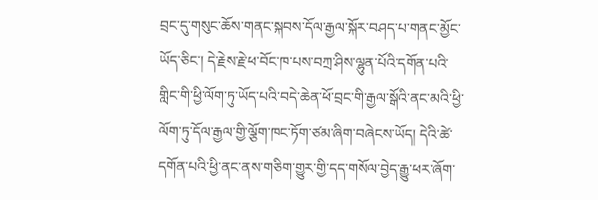བྲང་དུ་གསུང་ཆོས་གནང་སྐབས་དོལ་རྒྱལ་སྐོར་བཤད་པ་གནང་མྱོང་ཡོད་ཅིང་། དེ་རྗེས་རྗེ་ཕ་བོང་ཁ་པས་བཀྲ་ཤིས་ལྷུན་པོའི་དགོན་པའི་གླིང་གི་ཕྱི་ལོག་ཏུ་ཡོད་པའི་བདེ་ཆེན་ཕོ་བྲང་གི་རྒྱལ་སྒོའི་ནང་མའི་ཕྱི་ལོག་ཏུ་དོལ་རྒྱལ་གྱི་ལྕོག་ཁང་ཏོག་ཙམ་ཞིག་བཞེངས་ཡོད། དེའི་ཚེ་དགོན་པའི་ཕྱི་ནང་ནས་གཅིག་གྱུར་གྱི་དད་གསོལ་བྱེད་རྒྱུ་ཕར་ཞོག་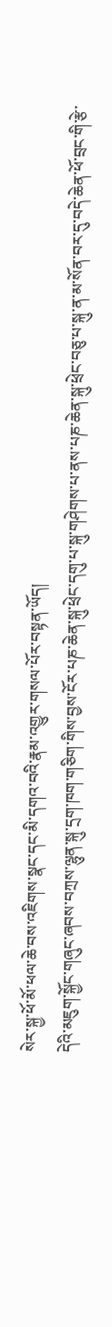སེར་སྐྱ་ཕོ་མོ་ཕལ་ཆེ་བས་འཇིགས་སྣང་དང་མི་དགའ་བའི་རྣམ་འགྱུར་གསལ་པོར་བསྟན་ཡོད།
དེའི་མཇུག་སྐྱོང་གཞུང་ཞབས་བཀྲས་ལྷུན་སྐུ་དྲག་ཁག་གཅིག་གིས་བྱས་ངོར་པཎ་ཆེན་སྐུ་ཕྲེང་དགུ་པ་སྐུ་གཤེགས་པ་ནས་པཎ་ཆེན་སྐུ་ཕྲེང་བཅུ་པ་སྐུ་ན་མ་སོན་བར་དུ་བདེ་ཆེན་ཕོ་བྲང་གི་རྩེ་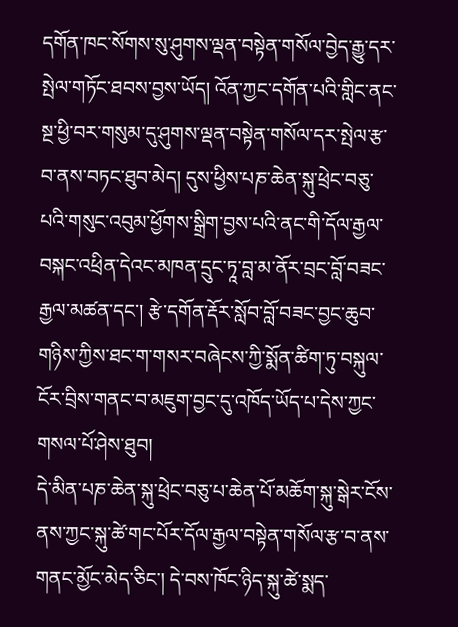དགོན་ཁང་སོགས་སུ་ཤུགས་ལྡན་བསྟེན་གསོལ་བྱེད་རྒྱུ་དར་སྤེལ་གཏོང་ཐབས་བྱས་ཡོད། འོན་ཀྱང་དགོན་པའི་གླིང་ནང་སྔ་ཕྱི་བར་གསུམ་དུ་ཤུགས་ལྡན་བསྟེན་གསོལ་དར་སྤེལ་རྩ་བ་ནས་བཏང་ཐུབ་མེད། དུས་ཕྱིས་པཎ་ཆེན་སྐུ་ཕྲེང་བཅུ་པའི་གསུང་འབུམ་ཕྱོགས་སྒྲིག་བྱས་པའི་ནང་གི་དོལ་རྒྱལ་བསྐང་འཕྲིན་དེའང་མཁན་དྲུང་ཏཱ་བླ་མ་ནོར་བྲང་བློ་བཟང་རྒྱལ་མཚན་དང་། རྩེ་དགོན་རྡོར་སློབ་བློ་བཟང་བྱང་ཆུབ་གཉིས་ཀྱིས་ཐང་ག་གསར་བཞེངས་ཀྱི་སྨོན་ཚིག་ཏུ་བསྐུལ་ངོར་བྲིས་གནང་བ་མཇུག་བྱང་དུ་འཁོད་ཡོད་པ་དེས་ཀྱང་གསལ་པོ་ཤེས་ཐུབ།
དེ་མིན་པཎ་ཆེན་སྐུ་ཕྲེང་བཅུ་པ་ཆེན་པོ་མཆོག་སྐུ་སྒེར་ངོས་ནས་ཀྱང་སྐུ་ཚེ་གང་པོར་དོལ་རྒྱལ་བསྟེན་གསོལ་རྩ་བ་ནས་གནང་མྱོང་མེད་ཅིང་། དེ་བས་ཁོང་ཉིད་སྐུ་ཚེ་སྨད་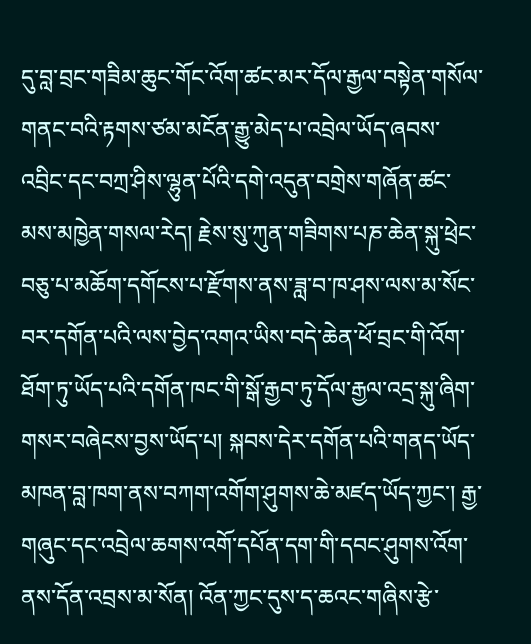དུ་བླ་བྲང་གཟིམ་ཆུང་གོང་འོག་ཚང་མར་དོལ་རྒྱལ་བསྟེན་གསོལ་གནང་བའི་རྟགས་ཙམ་མངོན་རྒྱུ་མེད་པ་འབྲེལ་ཡོད་ཞབས་འབྲིང་དང་བཀྲ་ཤིས་ལྷུན་པོའི་དགེ་འདུན་བགྲེས་གཞོན་ཚང་མས་མཁྱེན་གསལ་རེད། རྗེས་སུ་ཀུན་གཟིགས་པཎ་ཆེན་སྐུ་ཕྲེང་བཅུ་པ་མཆོག་དགོངས་པ་རྫོགས་ནས་ཟླ་བ་ཁ་ཤས་ལས་མ་སོང་བར་དགོན་པའི་ལས་བྱེད་འགའ་ཡིས་བདེ་ཆེན་ཕོ་བྲང་གི་འོག་ཐོག་ཏུ་ཡོད་པའི་དགོན་ཁང་གི་སྒོ་རྒྱབ་ཏུ་དོལ་རྒྱལ་འདྲ་སྐུ་ཞིག་གསར་བཞེངས་བྱས་ཡོད་པ། སྐབས་དེར་དགོན་པའི་གནད་ཡོད་མཁན་བླ་ཁག་ནས་བཀག་འགོག་ཤུགས་ཆེ་མཛད་ཡོད་ཀྱང་། རྒྱ་གཞུང་དང་འབྲེལ་ཆགས་འགོ་དཔོན་དག་གི་དབང་ཤུགས་འོག་ནས་དོན་འབྲས་མ་སོན། འོན་ཀྱང་དུས་ད་ཆའང་གཞིས་རྩེ་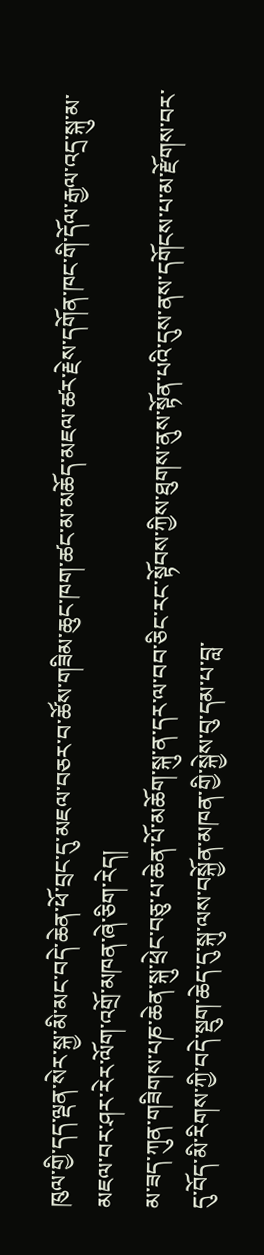ཁུལ་གྱི་དད་ལྡན་སེར་སྐྱ་མི་མང་བདེ་ཆེན་ཕོ་བྲང་དུ་མཇལ་བཅར་བ་ཚོས་གཟིམ་ཆུང་ཁག་ཚང་མ་མཆོད་མཇལ་ཚར་རྗེས་དགོན་ཁང་གི་དོལ་རྒྱལ་འདྲ་སྐུ་མ་མཇལ་བར་ཤར་རེར་ལོག་འགྲོ་མཁན་ཞེ་ཅིག་རེད།
མ་ཟད་ཀུན་གཟིགས་པཎ་ཆེན་སྐུ་ཕྲེང་བཅུ་པ་ཆེན་པོ་མཆོག་སྐུ་ན་དར་ལ་བབ་ཅིང་རང་སྟོབས་ཀྱིས་ཐུགས་ནུས་སྟོན་པའི་དུས་ནས་དགོངས་པ་མ་རྫོགས་བར་དུ་བོད་མི་རིགས་ཀྱི་བདེ་སྡུག་ཆེད་དུ་སྐུ་ལས་བསྐྱོན་མཁན་གྱི་སྐྱེས་བུ་དམ་པ་བླ་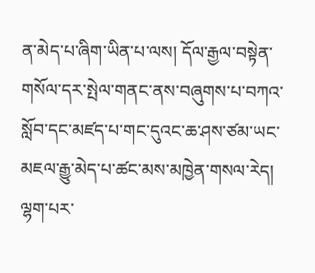ན་མེད་པ་ཞིག་ཡིན་པ་ལས། དོལ་རྒྱལ་བསྟེན་གསོལ་དར་སྤེལ་གནང་ནས་བཞུགས་པ་བཀའ་སློབ་དང་མཛད་པ་གང་དུའང་ཆ་ཤས་ཙམ་ཡང་མཇལ་རྒྱུ་མེད་པ་ཚང་མས་མཁྱེན་གསལ་རེད།
ལྷག་པར་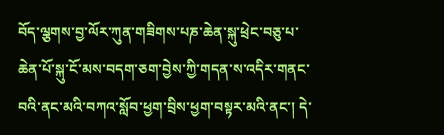བོད་ལྕགས་བྱ་ལོར་ཀུན་གཟིགས་པཎ་ཆེན་སྐུ་ཕྲེང་བཅུ་པ་ཆེན་པོ་སྐུ་ངོ་མས་བདག་ཅག་བྱེས་ཀྱི་གདན་ས་འདིར་གནང་བའི་ནང་མའི་བཀའ་སློབ་ཕྱག་བྲིས་ཕྱག་བསྟར་མའི་ནང་། དེ་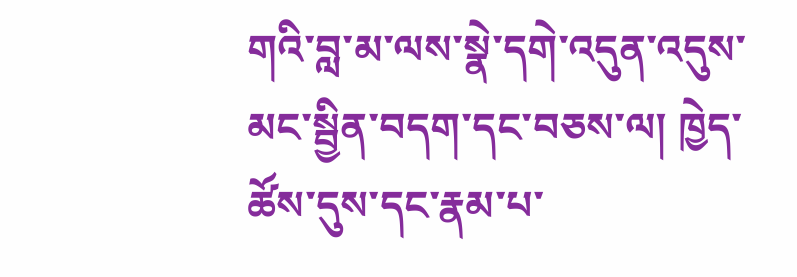གའི་བླ་མ་ལས་སྣེ་དགེ་འདུན་འདུས་མང་སྦྱིན་བདག་དང་བཅས་ལ། ཁྱེད་ཚོས་དུས་དང་རྣམ་པ་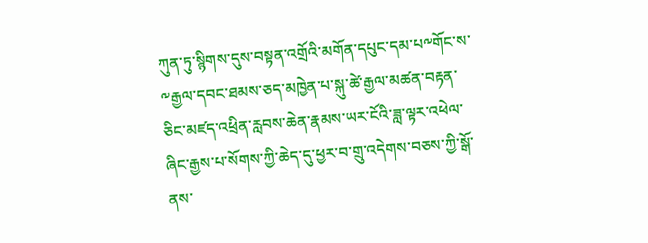ཀུན་ཏུ་སྙིགས་དུས་བསྟན་འགྲོའི་མགོན་དཔུང་དམ་པ༸གོང་ས་༸རྒྱལ་དབང་ཐམས་ཅད་མཁྱེན་པ་སྐུ་ཚེ་རྒྱལ་མཚན་བརྟན་ཅིང་མཛད་འཕྲིན་རླབས་ཆེན་རྣམས་ཡར་ངོའི་ཟླ་ལྟར་འཕེལ་ཞིང་རྒྱས་པ་སོགས་ཀྱི་ཆེད་དུ་ཕྱར་བ་གྲུ་འདེགས་བཅས་ཀྱི་སྒོ་ནས་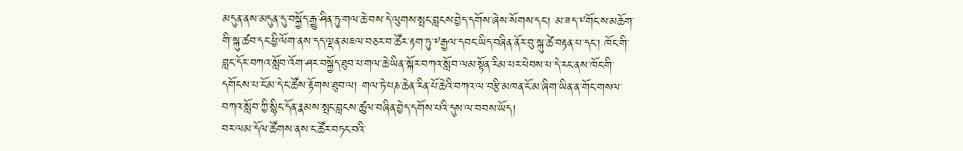མདུན་ནས་མདུན་དུ་བསྐྱོད་རྒྱུ་ཤིན་ཏུ་གལ་ཆེ་བས་དེ་ལུགས་སྤང་བླངས་བྱེད་དགོས་ཞེས་སོགས་དང་། མ་ཟད་༸གོང་ས་མཆོག་གི་སྐུ་ཚབ་དང་ཕྱི་ལོག་ནས་དད་ལྡན་མཇལ་བཅར་བ་ཚོར་རྟག་ཏུ་༸རྒྱལ་དབང་ཡིད་བཞིན་ནོར་བུ་སྐུ་ཚེ་བརྟན་པ་དང་། ཁོང་གི་བླང་དོར་བཀའ་སློབ་འོག་ཤར་བསྐྱོད་ཐུབ་པ་གལ་ཆེ་ཡིན་སྐོར་བཀའ་སློབ་ལམ་སྟོན་རིམ་པར་ཕེབས་པ་དེ་རང་ནས་ཁོང་གི་དགོངས་པ་ངོ་མ་དེ་ང་ཚོས་རྟོགས་ཐུབ་ལ། གལ་ཏེ་པཎ་ཆེན་རིན་པོ་ཆེའི་བཀའ་ལ་བརྩི་མཁན་ངོ་མ་ཞིག་ཡིན་ན་གོང་གསལ་བཀའ་སློབ་ཀྱི་སྙིང་དོན་རྣམས་སྤང་བླངས་ཚུལ་བཞིན་བྱེད་དགོས་པའི་དུས་ལ་བབས་ཡོད།
བར་ལམ་དོལ་ཚོགས་ནས་ང་ཚོར་བཏང་བའི་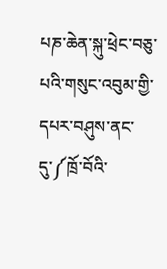པཎ་ཆེན་སྐུ་ཕྲེང་བཅུ་པའི་གསུང་འབུམ་གྱི་དཔར་བཤུས་ནང་དུ་༼ཁྲོ་བོའི་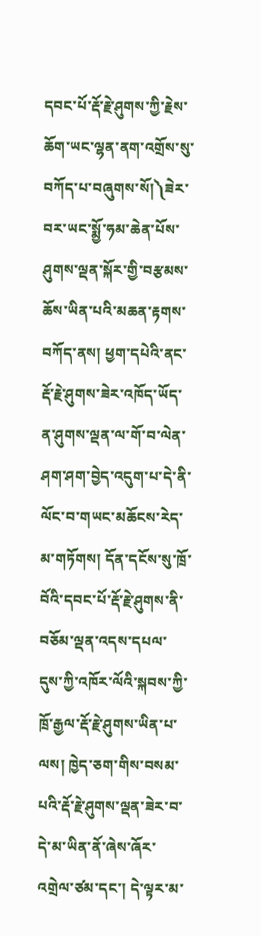དབང་པོ་རྡོ་རྗེ་ཤུགས་ཀྱི་རྗེས་ཆོག་ཡང་ལྷན་ནག་འགྲོས་སུ་བཀོད་པ་བཞུགས་སོ།༽ཟེར་བར་ཡང་སྨྱོ་ཧམ་ཆེན་པོས་ཤུགས་ལྡན་སྐོར་གྱི་བརྩམས་ཆོས་ཡིན་པའི་མཆན་རྟགས་བཀོད་ནས། ཕྱག་དཔེའི་ནང་རྡོ་རྗེ་ཤུགས་ཟེར་འཁོད་ཡོད་ན་ཤུགས་ལྡན་ལ་གོ་བ་ལེན་ཤག་ཤག་བྱེད་འདུག་པ་དེ་ནི་ལོང་བ་གཡང་མཆོངས་རེད་མ་གཏོགས། དོན་དངོས་སུ་ཁྲོ་བོའི་དབང་པོ་རྡོ་རྗེ་ཤུགས་ནི་བཅོམ་ལྡན་འདས་དཔལ་དུས་ཀྱི་འཁོར་ལོའི་སྐབས་ཀྱི་ཁྲོ་རྒྱལ་རྡོ་རྗེ་ཤུགས་ཡིན་པ་ལས། ཁྱེད་ཅག་གིས་བསམ་པའི་རྡོ་རྗེ་ཤུགས་ལྡན་ཟེར་བ་དེ་མ་ཡིན་ནོ་ཞེས་ཞོར་འགྲེལ་ཙམ་དང་། དེ་ལྟར་མ་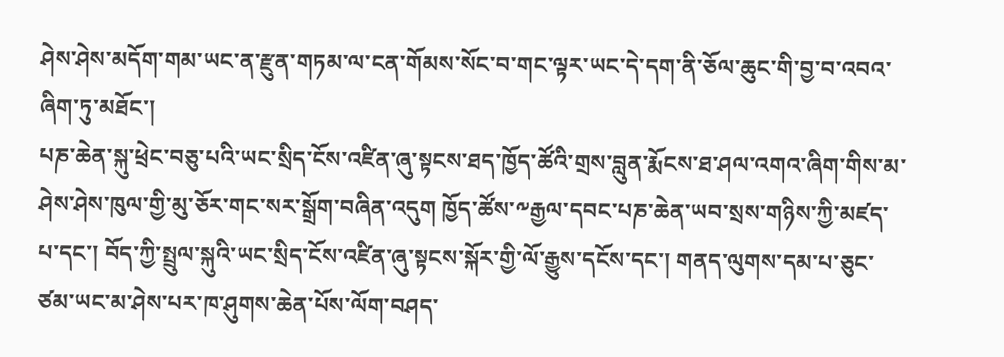ཤེས་ཤེས་མདོག་གམ་ཡང་ན་རྫུན་གཏམ་ལ་ངན་གོམས་སོང་བ་གང་ལྟར་ཡང་དེ་དག་ནི་ཅོལ་ཆུང་གི་བྱ་བ་འབའ་ཞིག་ཏུ་མཐོང་།
པཎ་ཆེན་སྐུ་ཕྲེང་བཅུ་པའི་ཡང་སྲིད་ངོས་འཛིན་ཞུ་སྟངས་ཐད་ཁྱོད་ཚོའི་གྲས་བླུན་རྨོངས་ཐ་ཤལ་འགའ་ཞིག་གིས་མ་ཤེས་ཤེས་ཁུལ་གྱི་མུ་ཅོར་གང་སར་སྒྲོག་བཞིན་འདུག ཁྱོད་ཚོས་༸རྒྱལ་དབང་པཎ་ཆེན་ཡབ་སྲས་གཉིས་ཀྱི་མཛད་པ་དང་། བོད་ཀྱི་སྤྲུལ་སྐུའི་ཡང་སྲིད་ངོས་འཛིན་ཞུ་སྟངས་སྐོར་གྱི་ལོ་རྒྱུས་དངོས་དང་། གནད་ལུགས་དམ་པ་ཅུང་ཙམ་ཡང་མ་ཤེས་པར་ཁ་ཤུགས་ཆེན་པོས་ལོག་བཤད་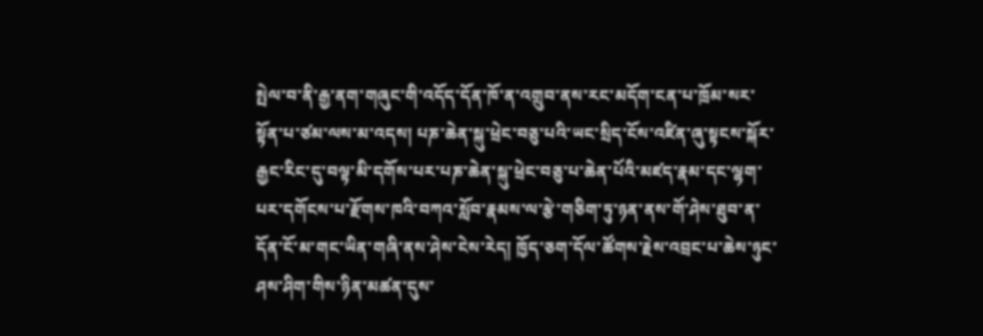སྤེལ་བ་ནི་རྒྱ་ནག་གཞུང་གི་འདོད་དོན་ཁོ་ན་འགྲུབ་ནས་རང་མདོག་ངན་པ་ཁྲོམ་སར་སྟོན་པ་ཙམ་ལས་མ་འདས། པཎ་ཆེན་སྐུ་ཕྲེང་བཅུ་པའི་ཡང་སྲིད་ངོས་འཛིན་ཞུ་སྟངས་སྐོར་རྒྱང་རིང་དུ་བལྟ་མི་དགོས་པར་པཎ་ཆེན་སྐུ་ཕྲེང་བཅུ་པ་ཆེན་པོའི་མཛད་རྣམ་དང་ལྷག་པར་དགོངས་པ་རྫོགས་ཁའི་བཀའ་སློབ་རྣམས་ལ་རྩེ་གཅིག་ཏུ་ཉན་ནས་གོ་ཤེས་ཐུབ་ན་དོན་ངོ་མ་གང་ཡིན་གཞི་ནས་ཤེས་ངེས་རེད། ཁྱོད་ཅག་དོལ་ཚོགས་རྗེས་འབྲང་པ་ཆེས་ཉུང་ཤས་ཤིག་གིས་ཉིན་མཚན་དུས་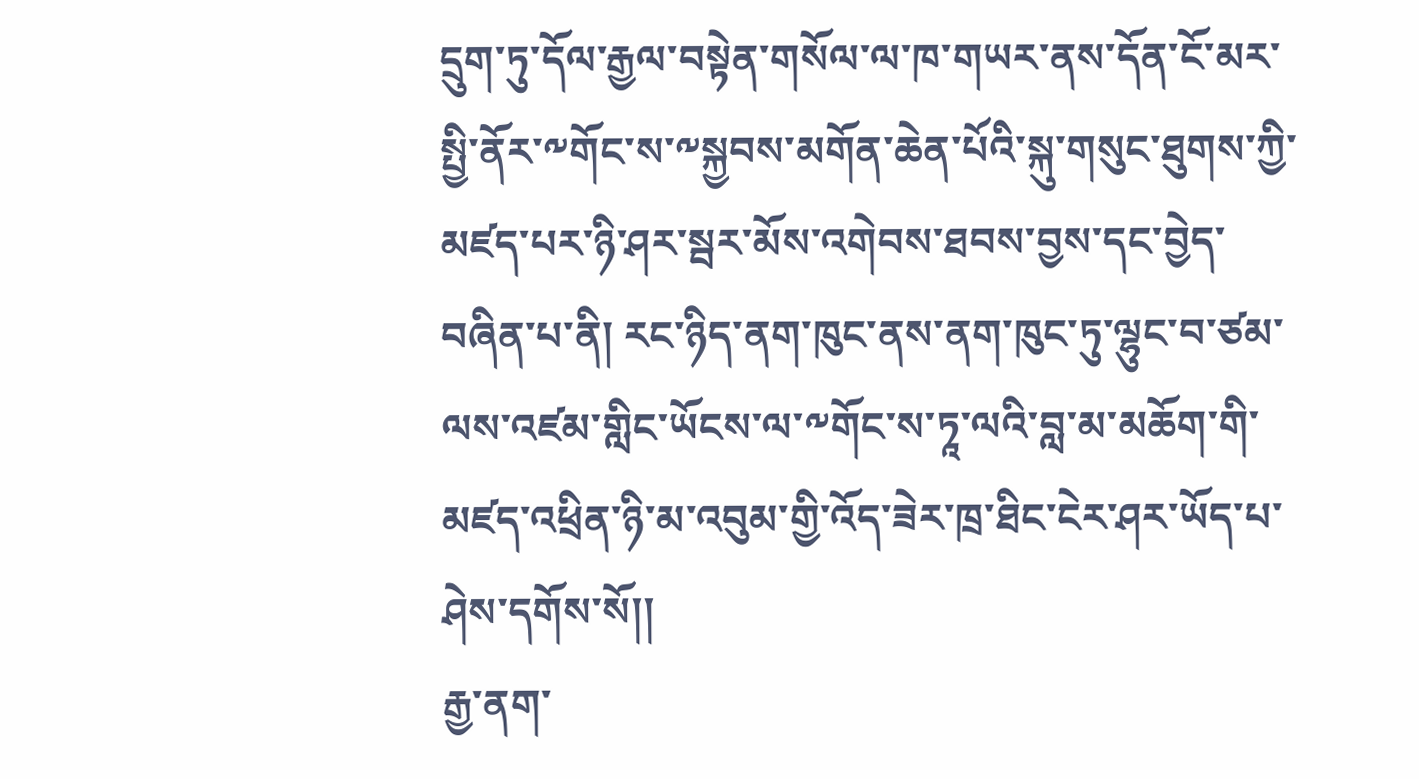དྲུག་ཏུ་དོལ་རྒྱལ་བསྟེན་གསོལ་ལ་ཁ་གཡར་ནས་དོན་ངོ་མར་སྤྱི་ནོར་༸གོང་ས་༸སྐྱབས་མགོན་ཆེན་པོའི་སྐུ་གསུང་ཐུགས་ཀྱི་མཛད་པར་ཉི་ཤར་སྦར་མོས་འགེབས་ཐབས་བྱས་དང་བྱེད་བཞིན་པ་ནི། རང་ཉིད་ནག་ཁུང་ནས་ནག་ཁུང་ཏུ་ལྷུང་བ་ཙམ་ལས་འཛམ་གླིང་ཡོངས་ལ་༸གོང་ས་ཏཱ་ལའི་བླ་མ་མཆོག་གི་མཛད་འཕྲིན་ཉི་མ་འབུམ་གྱི་འོད་ཟེར་ཁྲ་ཐིང་ངེར་ཤར་ཡོད་པ་ཤེས་དགོས་སོ།།
རྒྱ་ནག་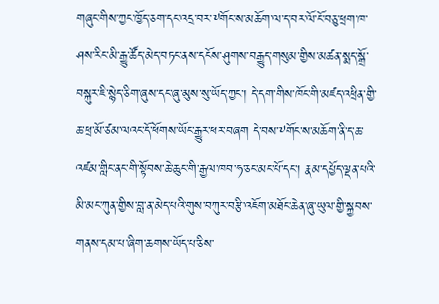གཞུང་གིས་ཀྱང་ཁྱོད་ཅག་དང་འདྲ་བར་༸གོང་ས་མཆོག་ལ་ད་བར་ལོ་ངོ་བཅུ་ཕྲག་ཁ་ཤས་རིང་མི་རྒྱུ་ཚོད་མེད་བཏང་ནས་དངོས་ཤུགས་བརྒྱུད་གསུམ་གྱིས་མཚན་སྨད་སྒྲོ་བསྐུར་ཇི་སྙེད་ཅིག་ཞུས་དང་ཞུ་མུས་སུ་ཡོད་ཀྱང་། དེ་དག་གིས་ཁོང་གི་མཛད་འཕྲིན་གྱི་ཆ་ཕྲ་མོ་ཙམ་ལའང་དོ་ཕོགས་ཡོང་རྒྱུར་ཕར་བཞག དེ་བས་༸གོང་ས་མཆོག་ནི་ད་ཆ་འཛམ་གླིང་ནང་གི་སྟོབས་ཆེ་ཆུང་གི་རྒྱལ་ཁབ་ཧ་ཅང་མང་པོ་དང་། རྣམ་དཔྱོད་ལྡན་པའི་མི་མང་ཀུན་གྱིས་བླ་ན་མེད་པའི་གུས་བཀུར་བརྩི་འཇོག་མཐོང་ཆེན་ཞུ་ཡུལ་གྱི་སྐྱབས་གནས་དམ་པ་ཞིག་ཆགས་ཡོད་པ་ཅིས་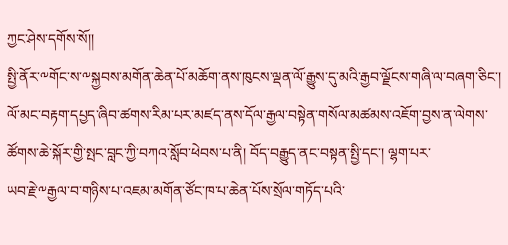ཀྱང་ཤེས་དགོས་སོ།།
སྤྱི་ནོར་༸གོང་ས་༸སྐྱབས་མགོན་ཆེན་པོ་མཆོག་ནས་ཁུངས་ལྡན་ལོ་རྒྱུས་དུ་མའི་རྒྱབ་ལྗོངས་གཞི་ལ་བཞག་ཅིང་། ལོ་མང་བརྟག་དཔྱད་ཞིབ་ཚགས་རིམ་པར་མཛད་ནས་དོལ་རྒྱལ་བསྟེན་གསོལ་མཚམས་འཇོག་བྱས་ན་ལེགས་ཚོགས་ཆེ་སྐོར་གྱི་སྤང་བླང་ཀྱི་བཀའ་སློབ་ཕེབས་པ་ནི། བོད་བརྒྱུད་ནང་བསྟན་སྤྱི་དང་། ལྷག་པར་
ཡབ་རྗེ་༸རྒྱལ་བ་གཉིས་པ་འཇམ་མགོན་ཙོང་ཁ་པ་ཆེན་པོས་སྲོལ་གཏོད་པའི་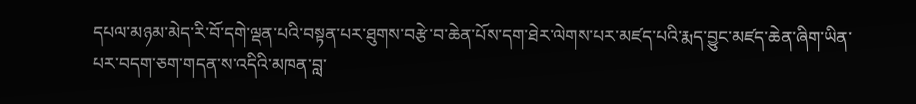དཔལ་མཉམ་མེད་རི་བོ་དགེ་ལྡན་པའི་བསྟན་པར་ཐུགས་བརྩེ་བ་ཆེན་པོས་དག་ཐེར་ལེགས་པར་མཛད་པའི་རྨད་བྱུང་མཛད་ཆེན་ཞིག་ཡིན་པར་བདག་ཅག་གདན་ས་འདིའི་མཁན་བླ་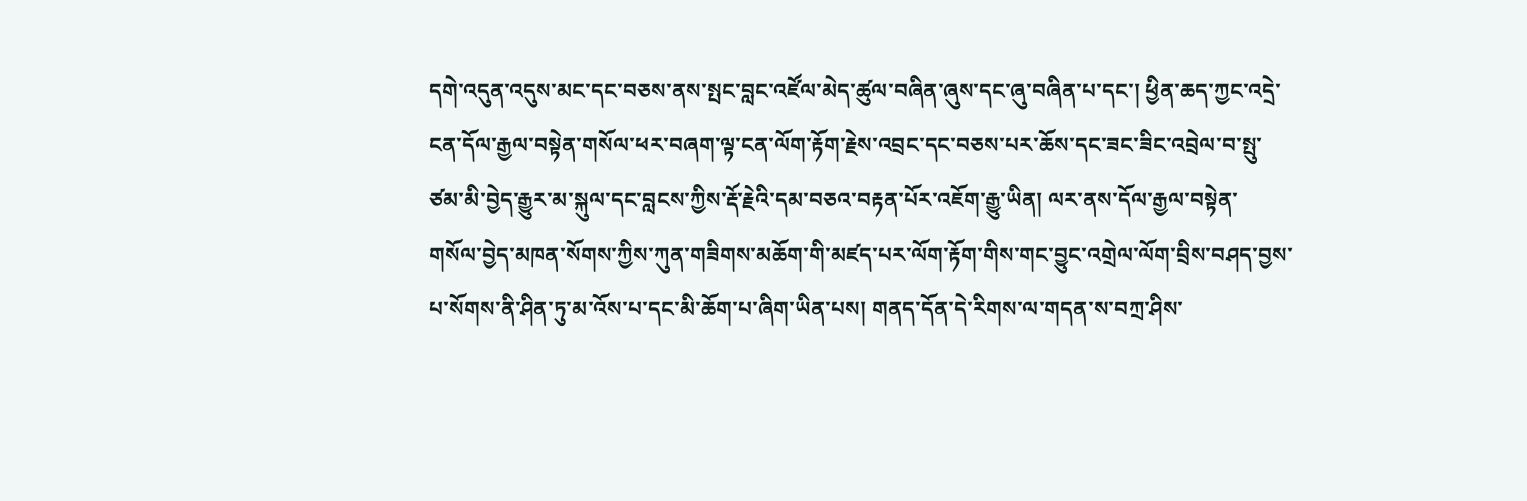དགེ་འདུན་འདུས་མང་དང་བཅས་ནས་སྤང་བླང་འཛོལ་མེད་ཚུལ་བཞིན་ཞུས་དང་ཞུ་བཞིན་པ་དང་། ཕྱིན་ཆད་ཀྱང་འདྲེ་ངན་དོལ་རྒྱལ་བསྟེན་གསོལ་ཕར་བཞག་ལྟ་ངན་ལོག་རྟོག་རྗེས་འབྲང་དང་བཅས་པར་ཆོས་དང་ཟང་ཟིང་འབྲེལ་བ་སྤུ་ཙམ་མི་བྱེད་རྒྱུར་མ་སྐུལ་དང་བླངས་ཀྱིས་རྡོ་རྗེའི་དམ་བཅའ་བརྟན་པོར་འཇོག་རྒྱུ་ཡིན། ལར་ནས་དོལ་རྒྱལ་བསྟེན་གསོལ་བྱེད་མཁན་སོགས་ཀྱིས་ཀུན་གཟིགས་མཆོག་གི་མཛད་པར་ལོག་རྟོག་གིས་གང་བྱུང་འགྲེལ་ལོག་བྲིས་བཤད་བྱས་པ་སོགས་ནི་ཤིན་ཏུ་མ་འོས་པ་དང་མི་ཆོག་པ་ཞིག་ཡིན་པས། གནད་དོན་དེ་རིགས་ལ་གདན་ས་བཀྲ་ཤིས་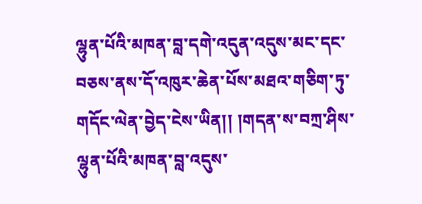ལྷུན་པོའི་མཁན་བླ་དགེ་འདུན་འདུས་མང་དང་བཅས་ནས་དོ་འཁུར་ཆེན་པོས་མཐའ་གཅིག་ཏུ་གདོང་ལེན་བྱེད་ངེས་ཡིན།། །གདན་ས་བཀྲ་ཤིས་ལྷུན་པོའི་མཁན་བླ་འདུས་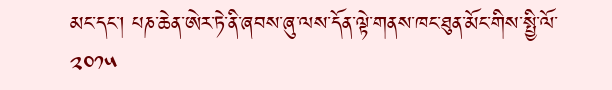མང་དང་། པཎ་ཆེན་ཨེར་ཏེ་ནི་ཞབས་ཞུ་ལས་དོན་ལྟེ་གནས་ཁང་ཐུན་མོང་གིས་སྤྱི་ལོ་ ༢༠༡༥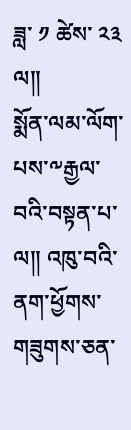ཟླ་ ༡ ཚེས་ ༢༣ ལ།།
སྨོན་ལམ་ལོག་པས་༸རྒྱལ་བའི་བསྟན་པ་ལ།། འཁུ་བའི་ནག་ཕྱོགས་གཟུགས་ཅན་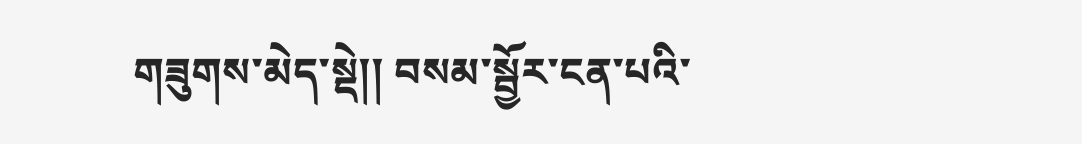གཟུགས་མེད་སྡེ།། བསམ་སྦྱོར་ངན་པའི་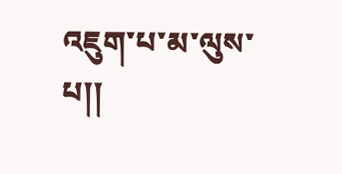འཇུག་པ་མ་ལུས་པ།།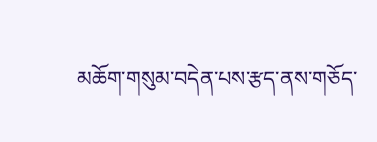མཆོག་གསུམ་བདེན་པས་རྩད་ནས་གཅོད་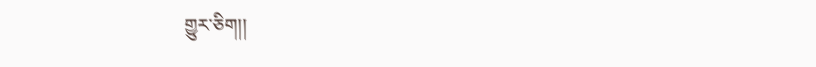གྱུར་ཅིག།།